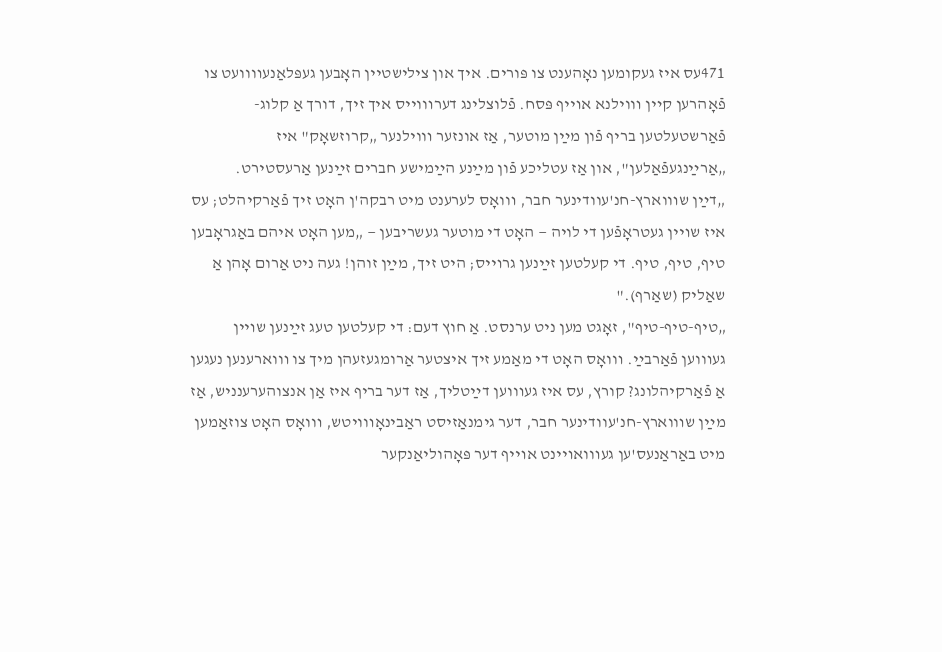471עס איז געקומען נאָהענט צו פּורים. איך און צילישטיין האָבען געפּלאַנעװוועט צו פֿאָהרען קײן װוילנא אױיף פּסח. פֿלוצלינג דערװוייס איך זיך, דורך אַ קלוג-פֿאַרשטעלטען בריף פֿון מײַן מוטער, אַז אונזער װוילנער „קרוזשאָק" איז „אַרײַנגעפֿאַלען", און אַז עטליכע פֿון מײַנע הײַמישע חברים זײַנען אַרעסטירט.
„דײַן שװוארץ-חנ'עוודינער חבר, װואָס לערענט מיט רבקה'ן האָט זיך פֿאַרקיהלט; עס איז שױין געטראָפֿען די לויה — האָט די מוטער געשריבען — „מען האָט איהם באַגראָבען טיף, טיף, טיף. די קעלטען זײַנען גרױיס; היט זיך, מײַן זוהן! געה ניט אַרום אָהן אַ שאַליק (שאַרף)."
„טיף-טיף-טיף", זאָגט מען ניט ערנסט. אַ חוץ דעם: די קעלטען טעג זײַנען שױין געװוען פֿאַרבײַ. װואָס האָט די מאַמע זיך איצטער אַרומגעזעהן מיך צו װוארענען נעגען אַ פֿאַרקיהלונג? קורץ, עס איז געװוען דײַטליך, אַז דער בריף איז אַן אנצוהערענניש, אַז מײַן שװוארץ-חנ'עוודינער חבר, דער גימנאַזיסט ראַבינאָװויטש, װואָס האָט צוזאַמען מיט באַראַנעס'ען געװואױינט אױיף דער פּאָהוליאַנקער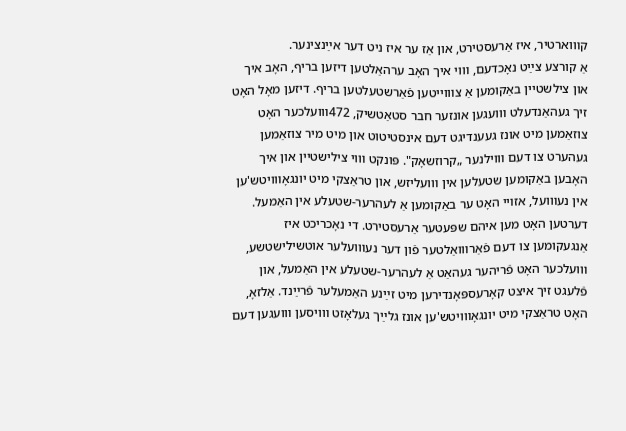קװוארטיר, איז אַרעסטירט, און אַז ער איז ניט דער אײַנצינער.
אַ קורצע צײַט נאָכדעם, װוי איך האָב ערהאַלטען דיזען בריף, האָב איך און צילשטיין באַקומען אַ צװוייטען פֿאַרשטעלטען בריף. דיזען מאָל האָט זיך געהאַנדעלט װועגען אונזער חבר סטאַטשיק, 472װועלכער האָט צוזאַמען מיט אונז געענדיגט דעם אינסטיטוט און מיט מיר צוזאַמען געהערט צו דעם װוילנער „קרוזשאָק". פּונקט װוי צילישטיין און איך האָבען באַקומען שטעלען אין װועליזש, און טראַצקי מיט יונגאָװויטש'ען אין נעװועל, אזױי האָט ער באַקומען אַ לעהרער-שטעלע אין האַמעל. דערטען האָט מען איהם שפּעטער אַרעסטירט. די נאָכריכט איז אַנגעקומען צו דעם פֿאַרװואַלטער פֿון דער נעװועלער אוטשילישטשע, װועלכער האָט פֿריהער געהאַט אַ לעהרער-שטעלע אין האַמעל, און פֿלעגט זיך איצט קאָרעספּאָנדירען מיט זײַנע האַמעלער פֿרײַנד. אַלזאָ, האָט טראַצקי מיט יונגאָװויטש'ען אונז גלײַך געלאָזט װויסען װועגען דעם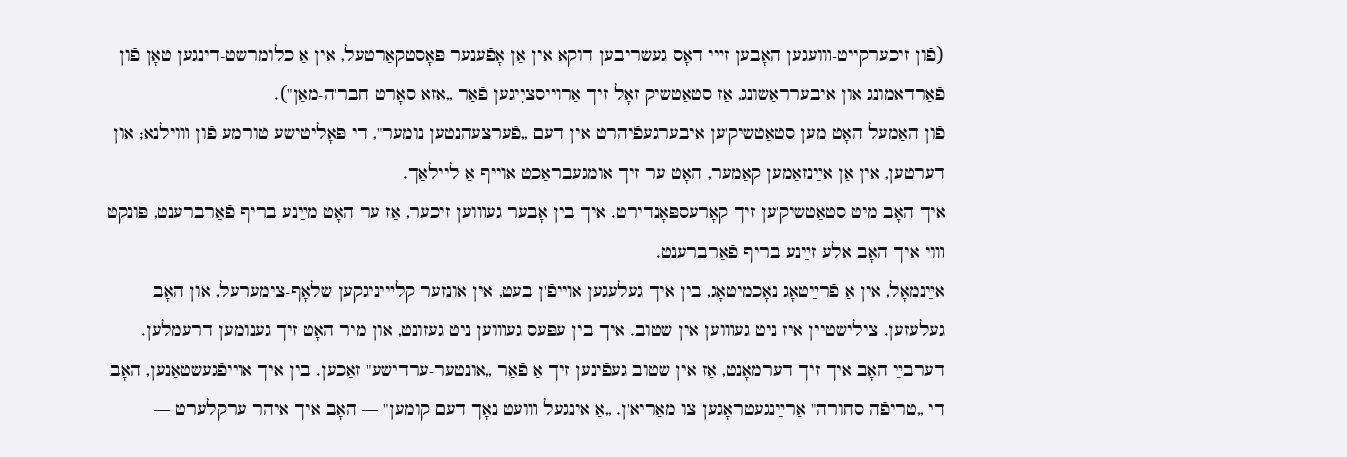(פֿון זיכערקייט-װועגען האָבען זײי דאָס געשריבען דוקא אין אַן אָפֿענער פּאָסטקאַרטעל, אין אַ כלומרשט-דינגען טאָן פֿון פֿאַרדאמונג און איבערראַשונג, אַז סטאַטשיק זאָל זיך אַרױיסציִיגען פֿאַר „אזא סאָרט חבר'ה-מאַן").
פֿון האַמעל האָט מען סטאַטשיק'ען איבערגעפֿיהרט אין דעם „פֿערצעהנטען נומער", די פּאָליטישע טורמע פֿון װוילנא; און דערטען, אין אַן אײַנזאַמען קאַמער, האָט ער זיך אומגעבראַכט אױיף אַ ליילאַך.
איך האָב מיט סטאַטשיק'ען זיך קאָרעספּאָנדירט. איך בין אָבער געװוען זיכער, אַז ער האָט מײַנע בריף פֿאַרברענט, פּונקט װוי איך האָב אלע זײַנע בריף פֿאַרברענט.
אײַנמאָל, אין אַ פֿרײַטאָג נאָכמיטאָג, בין איך געלעגען אױיפֿ'ן בעט, אין אונזער קלײיניגקען שלאָף-צימערעל, און האָב געלעזען. צילישטיין איז ניט געװוען אין שטוב. איך בין עפּעס געװוען ניט געזונט, און מיר האָט זיך גענומען דרעמלען. דערבײַ האָב איך זיך דערמאָנט, אַז אין שטוב געפֿינען זיך אַ פֿאַר „אונטער-ערדישע" זאַכען. בין איך אױיפֿגעשטאַנען, האָב די „טריפֿה סחורה" אַרײַנגעטראָגען צו מאַריא'ן. „אַ אינגעל װועט נאָך דעם קומען" — האָב איך איהר ערקלערט —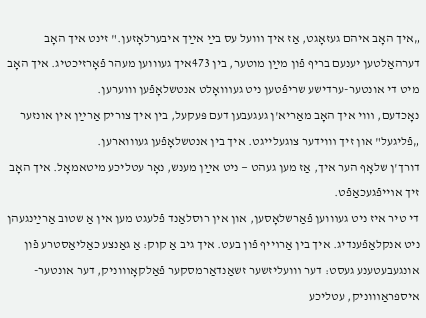„איך האָב איהם געזאָגט, אַז איך װועל עס בײַ אײַך איבערלאָזען." זינט איך האָב דערהאַלטען יענעם בריף פֿון מײַן מוטער, בין 473איך געװוען מעהר פֿאָרזיכטיג. איך האָב מיט די אונטער-ערדישע שריפֿטען ניט געװואָלט אנטשלאָפֿען װוערען.
נאָכדעם, װוי איך האָב מאַריא'ן געגעבען דעם פּעקעל, בין איך צוריק אַרײַן אין אונזער „פֿליגעל" און זיך װוידער צוגעלייגט. איך בין אנטשלאָפֿען געװוארען.
דורך'ן שלאָף הער איך, אַז מען געהט — ניט אײַן מענש, נאָר עטליכע מיטאמאָל. איך האָב זיך אױיפֿגעכאַפֿט.
די טיר איז ניט געװוען פֿאַרשלאָסען, און אין רוסלאַנד פֿלעגט מען אין אַ שטוב אַרײַנגעהן ניט אנקלאַפֿענדיג. איך בין אַרױיף פֿון בעט. איך גיב אַ קוק: אַ גאַנצע כאַליאַסטרע פֿון אונגעבעטענע געסט: דער װועליזשער זשאַנדאַרמסקער פֿאַלקאָװוניק, דער אונטער-איספּראַװוניק, עטליכע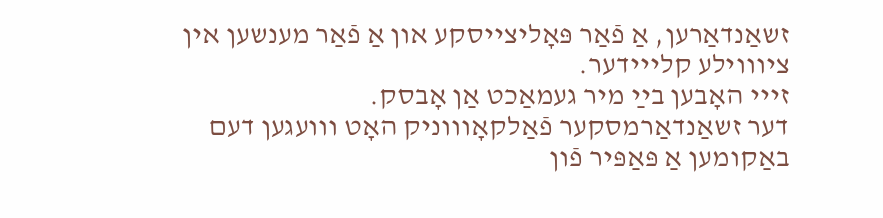זשאַנדאַרען, אַ פֿאַר פּאָליצייסקע און אַ פֿאַר מענשען אין ציװוילע קלײידער.
זײי האָבען בײַ מיר געמאַכט אַן אָבסק.
דער זשאַנדאַרמסקער פֿאַלקאָװוניק האָט װועגען דעם באַקומען אַ פּאַפּיר פֿון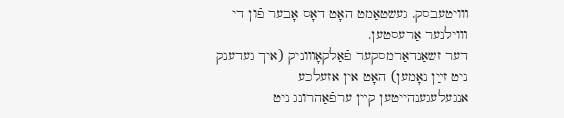װויטעבסק. געשטאַמט האָט דאָס אָבער פֿון די װוילנער אַרעסטען.
דער זשאַנדאַרמסקער פֿאַלקאָװוניק (איך געדענק ניט זײַן נאָמען) האָט אין אזעלכע אנגעלעגענהייטען קײן ערפֿאַהרונג ניט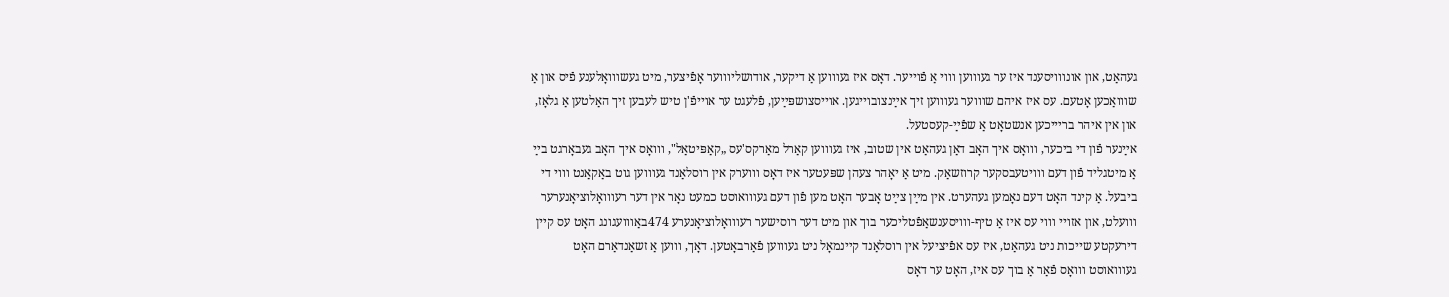געהאַט, און אונװויסענד איז ער געװוען װוי אַ פֿױיער. דאָס איז געװוען אַ דיקער, אודושליװוער אָפֿיצער, מיט געשװואָלענע פֿיס און אַ שװואַכען אָטעם. עס איז איהם שװוער געװוען זיך אײַנצובױיגען. אױיסצושפּײַען, פֿלעגט ער אױיפֿ'ן טיש לעבען זיך האַלטען אַ גלאָז, און אין איהר ברײיכען אנשטאָט אַ שפֿײַ-קעסטעל.
אײַנער פֿון די ביכער, װואָס איך האָב דאַן געהאַט אין שטוב, איז געװוען קאַרל מאַרקס'עס „קאַפּיטאַל", װואָס איך האָב געבאָרגט בײַ אַ מיטגליד פֿון דעם װויטעבסקער קרוזשאַק. מיט אַ יאָהר צעהן שפּעטער איז דאָס װוערק אין רוסלאַנד געװוען גוט באַקאַנט װוי די ביבעל. אַ קינד האָט דעם נאָמען געהערט. אין מײַן צײַט אָבער האָט מען פֿון דעם געװואוסט כמעט נאָר אין דער רעװואָלוציאָנערער װועלט, און אזױי װוי עס איז אַ טיף-װויסענשאַפֿטליכער בוך און מיט דער רוסישער רעװואָלוציאָנערע 474באַװועגונג האָט עס קײן דירעקטע שייכות ניט געהאַט, איז עס אפֿיציעל אין רוסלאַנד קײנמאָל ניט געװוען פֿאַרבאָטען. דאָך, װוען אַ זשאַנדאַרם האָט געװואוסט װואָס פֿאַר אַ בוך עס איז, האָט ער דאָס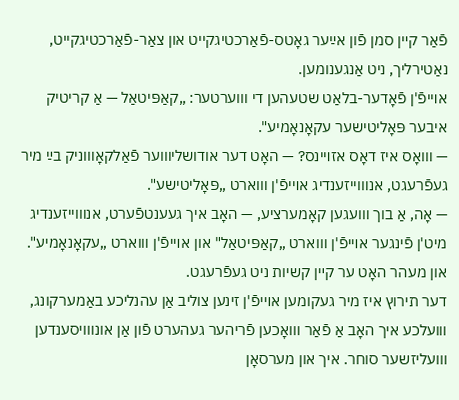פֿאַר קײן סמן פֿון אײַער גאָטס-פֿאַרכטיגקייט און צאַר-פֿאַרכטיגקייט, נאַטירליך, ניט אַנגענומען.
אױיפֿ'ן פֿאָדער-בלאַט שטעהען די װוערטער: „קאַפּיטאַל — אַ קריטיק איבער פּאָליטישער עקאָנאָמיע".
— װואָס איז דאָס אזױינס? — האָט דער אודושליװוער פֿאַלקאָװוניק בײַ מיר געפֿרעגט, אנװוייזענדיג אױיפֿ'ן װוארט „פּאָליטישע".
— אָה, אַ בוך װועגען קאָמערציע, — האָב איך געענטפֿערט, אנװוייזענדיג מיט'ן פֿינגער אױיפֿ'ן װוארט „קאַפּיטאַל" און אױיפֿ'ן װוארט „עקאָנאָמיע". און מעהר האָט ער קײן קשיות ניט געפֿרעגט.
דער תירוץ איז מיר געקומען אױיפֿ'ן זינען צוליב אַן עהנליכע באַמערקונג, װועלכע איך האָב אַ פֿאַר װואָכען פֿריהער געהערט פֿון אַן אונװויסענדען װועליזשער סוחר. איך און מערסאָן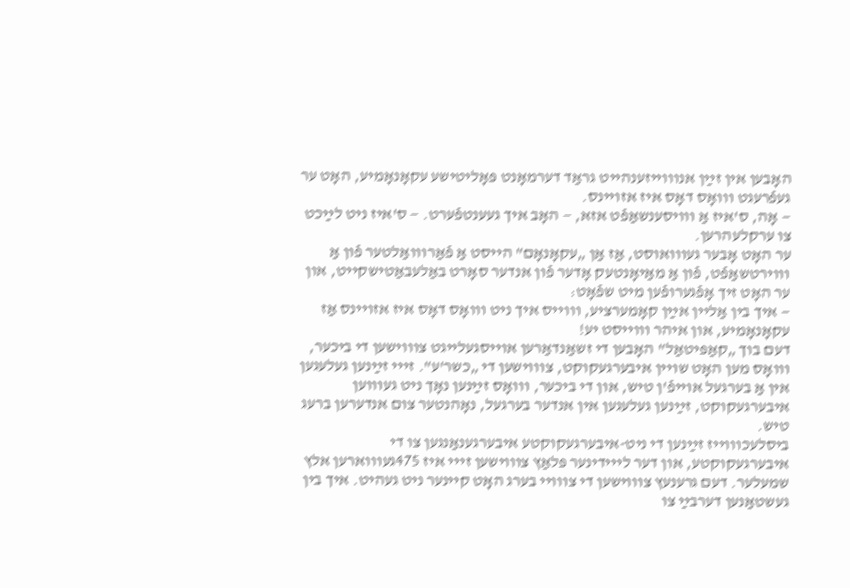האָבען אין זײַן אנװוייזענהייט גראַד דערמאָנט פּאָליטישע עקאָנאָמיע, האָט ער געפֿרעגט װואָס דאָס איז אזױינס.
— אָה, ס'איז אַ װויסענשאַפֿט אזא, — האָב איך געענטפֿערט. — ס'איז ניט לײַכט צו ערקלעהרען.
ער האָט אָבער געװואוסט, אַז אַן „עקאָנאָם" הייסט אַ פֿאַרװואַלטער פֿון אַ װוירטשאַפֿט, פֿון אַ מאַיאָנטעק אָדער פֿון אנדער סאָרט באַלעבאַטישקייט, און ער האָט זיך אָפֿגערופֿען מיט שפֿאָט:
— איך בין אַלײן אײַן קאָמערציע, װוייס איך ניט װואָס דאָס איז אזױינס אַז עקאָנאָמיע, און איהר װוייסט יע!
דעם בוך „קאַפּיטאַל" האָבען די זשאַנדאַרען אױיסגעלייגט צװוישען די ביכער, װואָס מען האָט שױין איבערגעקוקט, צװוישען די „כשר'ע". זײי זײַנען געלעגען אין אַ בערגעל אױיפֿ'ן טיש, און די ביכער, װואָס זײַנען נאָך ניט געװוען איבערגעקוקט, זײַנען געלעגען אין אנדער בערגעל, נאָהנטער צום אנדערען ברעג טיש.
ביסלעכװוייז זײַנען די ניט-איבערגעקוקטע איבערגענאַנגען צו די איבערגעקוקטע, און דער לײידינער פּלאַץ צװוישען זײי איז 475געװוארען אלץ שמעלער. דעם גרענעץ צװוישען די צװויי בערג האָט קײנער ניט געהיט. איך בין געשטאַנען דערבײַ צו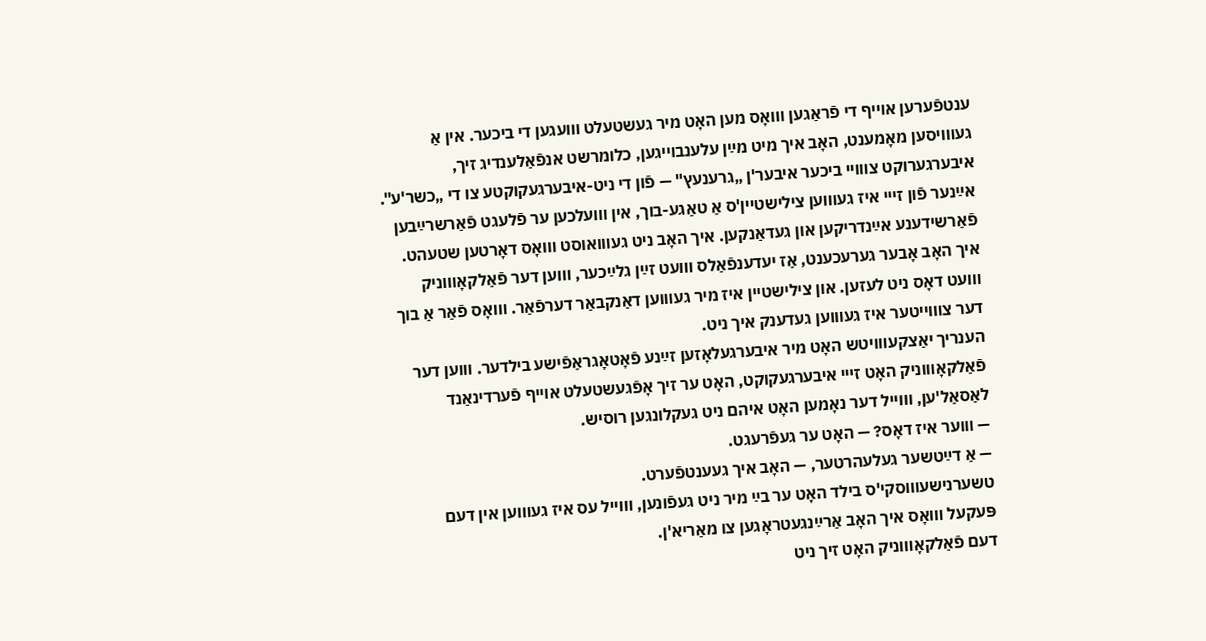ענטפֿערען אױיף די פֿראַגען װואָס מען האָט מיר געשטעלט װועגען די ביכער. אין אַ געװויסען מאָמענט, האָב איך מיט מײַן עלענבױיגען, כלומרשט אנפֿאַלענדיג זיך, איבערגערוקט צװויי ביכער איבער'ן „גרענעץ" — פֿון די ניט-איבערגעקוקטע צו די „כשר'ע". אײַנער פֿון זײי איז געװוען צילישטיין'ס אַ טאַגע-בוך, אין װועלכען ער פֿלעגט פֿאַרשרײַבען פֿאַרשידענע אײַנדריקען און געדאַנקען. איך האָב ניט געװואוסט װואָס דאָרטען שטעהט. איך האָב אָבער גערעכענט, אַז יעדענפֿאַלס װועט זײַן גלײַכער, װוען דער פֿאַלקאָװוניק װועט דאָס ניט לעזען. און צילישטיין איז מיר געװוען דאַנקבאַר דערפֿאַר. װואָס פֿאַר אַ בוך דער צװוייטער איז געװוען געדענק איך ניט.
הענריך יאַצקעװויטש האָט מיר איבערגעלאָזען זײַנע פֿאָטאָגראַפֿישע בילדער. װוען דער פֿאַלקאָװוניק האָט זײי איבערגעקוקט, האָט ער זיך אָפֿגעשטעלט אױיף פֿערדינאַנד לאַסאַל'ען, װוייל דער נאָמען האָט איהם ניט געקלונגען רוסיש.
— װוער איז דאָס? — האָט ער געפֿרעגט.
— אַ דײַטשער געלעהרטער, — האָב איך געענטפֿערט.
טשערנישעװוסקי'ס בילד האָט ער בײַ מיר ניט געפֿונען, װוייל עס איז געװוען אין דעם פּעקעל װואָס איך האָב אַרײַנגעטראָגען צו מאַריא'ן.
דעם פֿאַלקאָװוניק האָט זיך ניט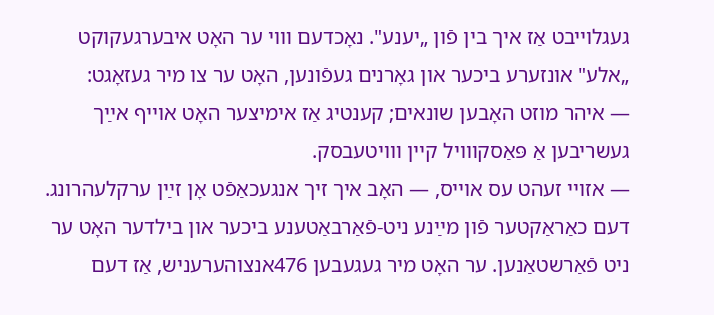געגלױיבט אַז איך בין פֿון „יענע". נאָכדעם װוי ער האָט איבערגעקוקט „אלע" אונזערע ביכער און גאָרנים געפֿונען, האָט ער צו מיר געזאָגט:
— איהר מוזט האָבען שונאים; קענטיג אַז אימיצער האָט אױיף אײַך געשריבען אַ פּאַסקװויל קײן װויטעבסק.
— אזױי זעהט עס אױיס, — האָב איך זיך אנגעכאַפֿט אָן זײַן ערקלעהרונג.
דעם כאַראַקטער פֿון מײַנע ניט-פֿאַרבאַטענע ביכער און בילדער האָט ער ניט פֿאַרשטאַנען. ער האָט מיר געגעבען 476אנצוהערעניש, אַז דעם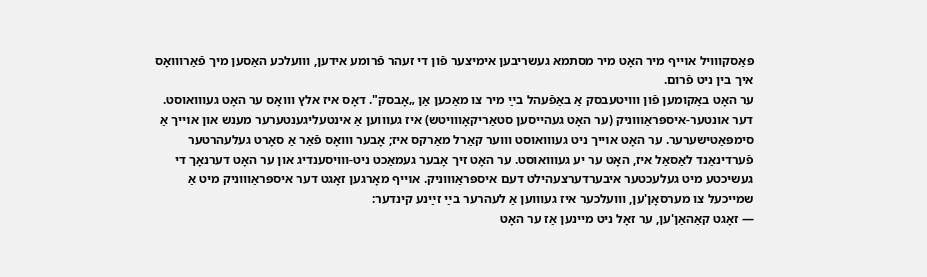פּאַסקװויל אױיף מיר האָט מיר מסתמא געשריבען אימיצער פֿון די זעהר פֿרומע אידען, װועלכע האַסען מיך פֿאַרװואָס איך בין ניט פֿרום.
ער האָט באַקומען פֿון װויטעבסק אַ באַפֿעהל בײַ מיר צו מאַכען אַן „אָבסק". דאָס איז אלץ װואָס ער האָט געװואוסט.
דער אונטער-איספּראַװוניק (ער האָט געהייסען סטאַריקאָװויטש) איז געװוען אַ אינטעליגענטערער מענש און אױיך אַ סימפּאַטישערער. ער האָט אױיך ניט געװואוסט װוער קאַרל מאַרקס איז; אָבער װואָס פֿאַר אַ סאָרט געלעהרטער פֿערדינאַנד לאַסאַל איז, האָט ער יע געװואוסט. ער האָט זיך אָבער געמאַכט ניט-װויסענדיג און ער האָט דערנאָך די געשיכטע מיט געלעכטער איבערדערצעהילט דעם איספּראַװוניק. אױיף מאָרגען זאָגט דער איספּראַװוניק מיט אַ שמייכעל צו מערסאָן'ען, װועלכער איז געװוען אַ לעהרער בײַ זײַנע קינדער:
— זאָגט קאַהאַן'ען, ער זאָל ניט מיינען אַז ער האָט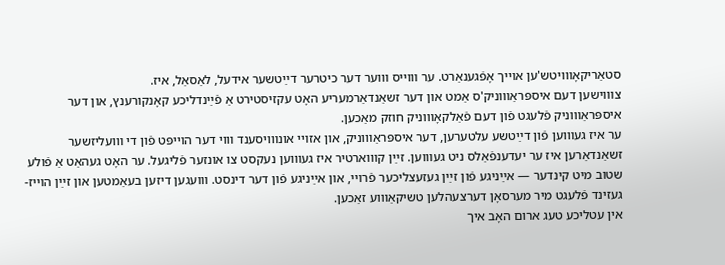סטאַריקאָװויטש'ען אױיך אָפֿגענאַרט. ער װוייס װוער דער כיטרער דײַטשער אידעל, לאַסאַל, איז.
צװוישען דעם איספּראַװוניק'ס אַמט און דער זשאַנדאַרמעריע האָט עקזיסטירט אַ פֿײַנדליכע קאָנקורענץ, און דער איספּראַװוניק פֿלעגט פֿון דעם פֿאַלקאָװוניק חוזק מאַכען.
ער איז געװוען פֿון דײַטשע עלטערען, דער איספּראַװוניק, און אזױי אונװויסענד װוי דער הױיפּט פֿון די װועליזשער זשאַנדאַרען איז ער יעדענפֿאַלס ניט געװוען. זײַן קװוארטיר איז געװוען נעקסט צו אונזער פֿליגעל. ער האָט געהאַט אַ פֿולע שטוב מיט קינדער — אײַניגע פֿון זײַן געזעצליכער פֿרױי, און אײַניגע פֿון דער דינסט. װועגען דיזען בעאַמטען און זײַן הױיז-געזינד פֿלעגט מיר מערסאָן דערצעהלען טשיקאַװוע זאַכען.
אין עטליכע טעג ארום האָב איך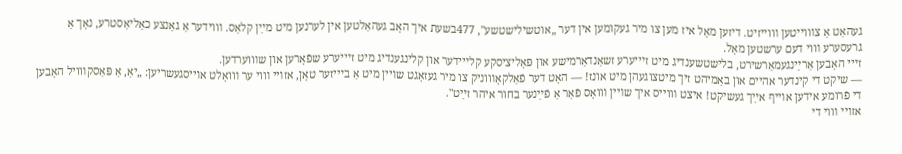געהאַט אַ צװוייטען װוייזיט. דיזען מאָל איז מען צו מיר געקומען אין דער „אוטשילישטשע", 477בשעת איך האָב געהאַלטען אין לערנען מיט מײַן קלאַס. װוידער אַ גאַנצע כאַליאַסטרע, נאָך אַ גרעסערע װוי דעם ערשטען מאָל.
זײי האָבען אַרײַנגעמאַרשירט, בלישטשענדיג מיט זײיערע זשאַנדאַרמישע און פּאָליציסקע קלײידער און קלינגענדיג מיט זײיערע שפֿאָרען און שװוערדען.
— שיקט די קינדער אהיים און באַמיהט זיך מיטצוגעהן מיט אונז! — האָט דער פֿאַלקאָװוניק צו מיר געזאָגט שױין מיט אַ בײיזער טאָן, אזױי װוי ער װואָלט אױיסגעשריען: „יאַ, אַ פּאַסקװויל האָבען די פֿרומע אידען אױיף אײַך געשיקט! איצט װוייס איך שױין װואָס פֿאַר אַ פֿײַנער בחור איהר זײַט".
אזױי װוי די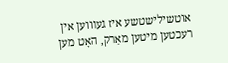אוטשילישטשע איז געװוען אין רעכטען מיטען מאַרק, האָט מען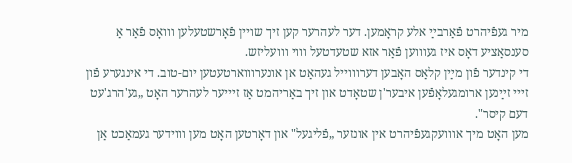מיר געפֿיהרט פֿאַרבײַ אלע קראָמען. דער לעהרער קען זיך שױין פֿאָרשטעלען װואָס פֿאַר אַ סענסאַציע דאָס איז געװוען פֿאַר אזא שטעדטעל װוי װועליזש.
די קינדער פֿון מײַן קלאַס האָבען דערװוייל געהאַט אן אונערװוארטעטען יום-טוב. די אינגערע פֿון זײי זײַנען ארומגעלאָפֿען איבער'ן שטאָדט און זיך באַריהמט אַז זײיער לעהרער האָט „גע'הרג'עט דעם קיסר".
מען האָט מיך אװועקגעפֿיהרט אין אונזער „פֿליגעל" און דאָרטען האָט מען װוידער געמאַכט אַן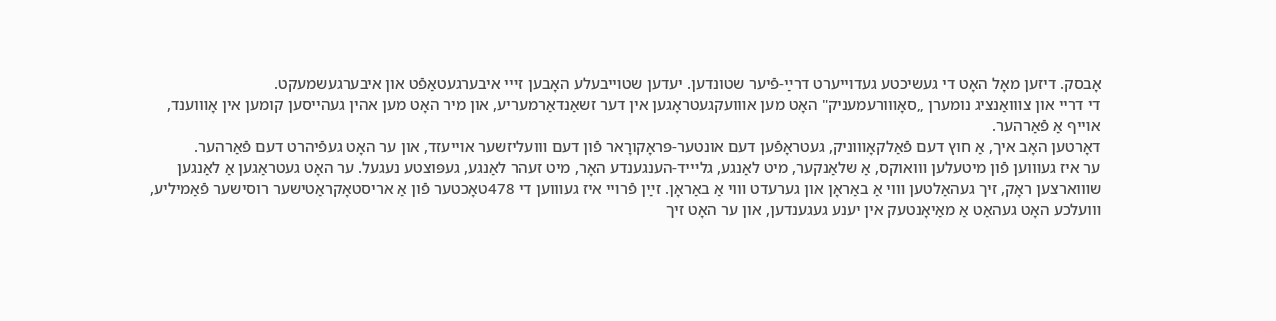אָבסק. דיזען מאָל האָט די געשיכטע געדױיערט דרײַ-פֿיער שטונדען. יעדען שטױיבעלע האָבען זײי איבערגעטאַפֿט און איבערגעשמעקט.
די דריי און צװואַנציג נומערן „סאָװורעמעניק" האָט מען אװועקגעטראָגען אין דער זשאַנדאַרמעריע, און מיר האָט מען אהין געהייסען קומען אין אָװוענד, אױיף אַ פֿאַרהער.
דאָרטען האָב איך, אַ חוץ דעם פֿאַלקאָװוניק, געטראָפֿען דעם אונטער-פּראָקורָאר פֿון דעם װועליזשער אױיעזד, און ער האָט געפֿיהרט דעם פֿאַרהער.
ער איז געװוען פֿון מיטעלען װואוקס, אַ שלאַנקער, מיט לאַנגע, גלײיד-הענגענדע האָר, מיט זעהר לאַנגע, געפּוצטע נעגעל. ער האָט געטראַגען אַ לאַנגען שװוארצען ראָק, זיך געהאַלטען װוי אַ באַראָן און גערעדט װוי אַ באַראָן. זײַן פֿרױי איז געװוען די 478טאָכטער פֿון אַ אריסטאָקראַטישער רוסישער פֿאַמיליע, װועלכע האָט געהאַט אַ מאַיאָנטעק אין יענע געגענדען, און ער האָט זיך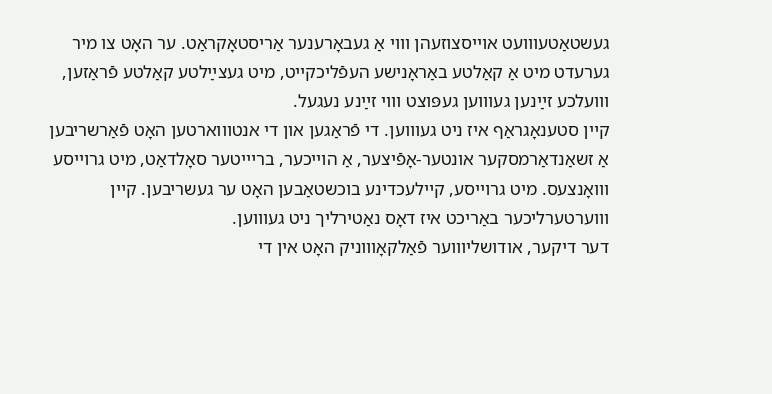געשטאַטעװועט אױיסצוזעהן װוי אַ געבאָרענער אַריסטאָקראַט. ער האָט צו מיר גערעדט מיט אַ קאַלטע באַראָנישע העפֿליכקייט, מיט געצײַלטע קאַלטע פֿראַזען, װועלכע זײַנען געװוען געפּוצט װוי זײַנע נעגעל.
קײן סטענאָגראַף איז ניט געװוען. די פֿראַגען און די אנטװוארטען האָט פֿאַרשריבען אַ זשאַנדאַרמסקער אונטער-אָפֿיצער, אַ הױיכער, ברײיטער סאָלדאַט, מיט גרױיסע װואָנצעס. מיט גרױיסע, קײלעכדינע בוכשטאַבען האָט ער געשריבען. קײן װוערטערליכער באַריכט איז דאָס נאַטירליך ניט געװוען.
דער דיקער, אודושליװוער פֿאַלקאָװוניק האָט אין די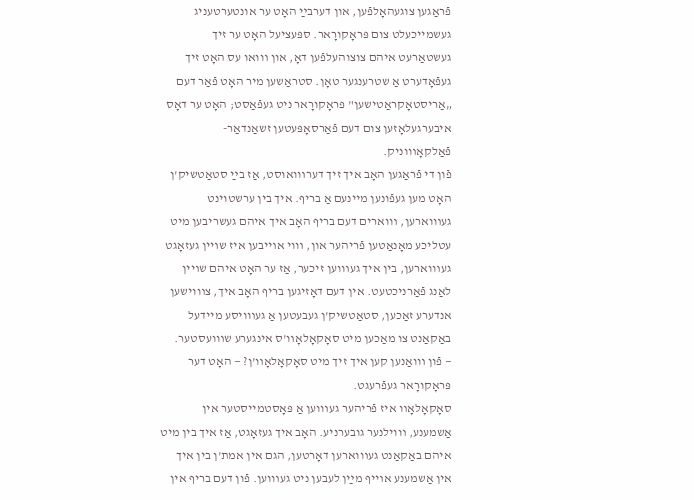פֿראַגען צוגעהאָלפֿען, און דערבײַ האָט ער אונטערטעניג געשמייכעלט צום פּראָקורָאר. ספּעציעל האָט ער זיך געשטאַרעט איהם צוצוהעלפֿען דאָ, און װואו עס האָט זיך געפֿאָדערט אַ שטרענגער טאָן. סטראַשען מיר האָט פֿאַר דעם „אַריסטאָקראַטישען" פּראָקורָאר ניט געפֿאַסט; האָט ער דאָס איבערגעלאָזען צום דעם פֿאַרסאָפּעטען זשאַנדאַר-פֿאַלקאָװוניק.
פֿון די פֿראַגען האָב איך זיך דערװואוסט, אַז בײַ סטאַטשיק'ן האָט מען געפֿונען מיינעם אַ בריף. איך בין ערשטוינט געװוארען, װוארים דעם בריף האָב איך איהם געשריבען מיט עטליכע מאָנאַטען פֿריהער און, װוי אױיבען איז שױין געזאָגט געװוארען, בין איך געװוען זיכער, אַז ער האָט איהם שױין לאַנג פֿאַרניכטעט. אין דעם דאָזיגען בריף האָב איך, צװוישען אנדערע זאַכען, סטאַטשיק'ן געבעטען אַ געװויסע מיידעל באַקאַנט צו מאַכען מיט סאָקאָלאָװ'ס אינגערע שװועסטער.
— פֿון װואַנען קען איך זיך מיט סאָקאָלאָװ'ן? — האָט דער פּראָקורָאר געפֿרעגט.
סאָקאָלאָװ איז פֿריהער געװוען אַ פּאָסטמייסטער אין אַשמענע, װוילנער גובערניע. האָב איך געזאָגט, אַז איך בין מיט איהם באַקאַנט געװוארען דאָרטען, הגם אין אמת'ן בין איך אין אַשמענע אױיף מײַן לעבען ניט געװוען. פֿון דעם בריף אין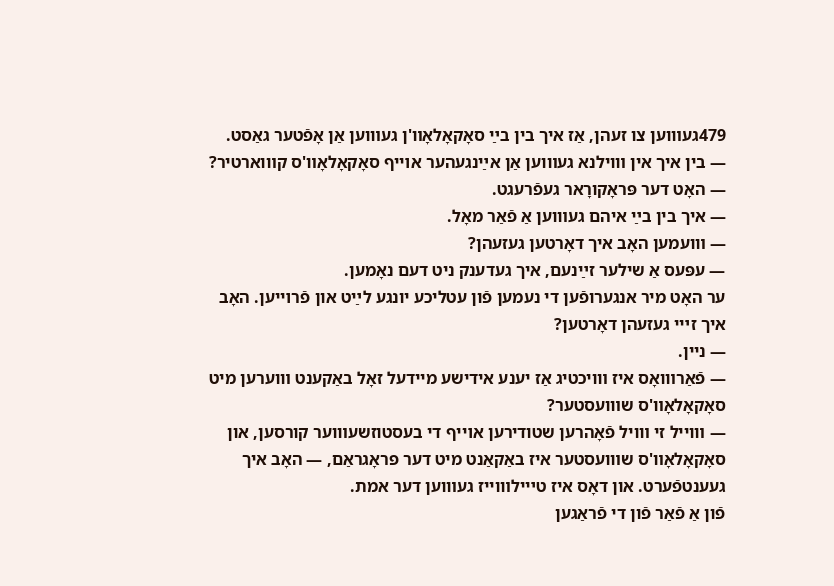479געװוען צו זעהן, אַז איך בין בײַ סאָקאָלאָװ'ן געװוען אַן אָפֿטער גאַסט.
— בין איך אין װוילנא געװוען אַן אײַנגעהער אױיף סאָקאָלאָװ'ס קװוארטיר? — האָט דער פּראָקורָאר געפֿרעגט.
— איך בין בײַ איהם געװוען אַ פֿאַר מאָל.
— װועמען האָב איך דאָרטען געזעהן?
— עפּעס אַ שילער זײַנעם, איך געדענק ניט דעם נאָמען.
ער האָט מיר אנגערופֿען די נעמען פֿון עטליכע יונגע לײַט און פֿרױיען. האָב איך זײי געזעהן דאָרטען?
— ניין.
— פֿאַרװואָס איז װויכטיג אַז יענע אידישע מיידעל זאָל באַקענט װוערען מיט סאָקאָלאָװ'ס שװועסטער?
— װוייל זי װויל פֿאָהרען שטודירען אױיף די בעסטוזשעװוער קורסען, און סאָקאָלאָװ'ס שװועסטער איז באַקאַנט מיט דער פּראָגראַם, — האָב איך געענטפֿערט. און דאָס איז טײילװוייז געװוען דער אמת.
פֿון אַ פֿאַר פֿון די פֿראַגען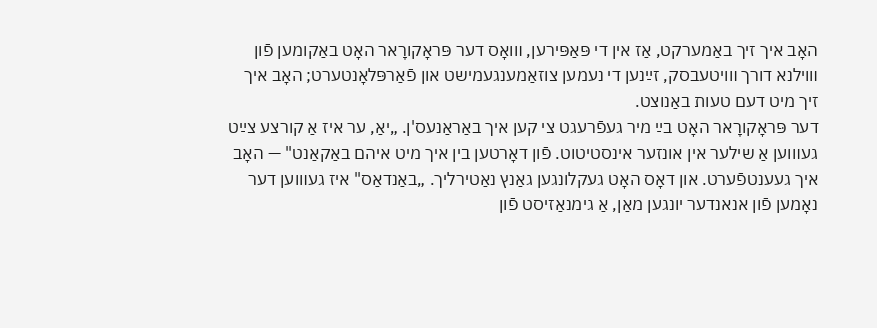האָב איך זיך באַמערקט, אַז אין די פּאַפּירען, װואָס דער פּראָקורָאר האָט באַקומען פֿון װוילנא דורך װויטעבסק, זײַנען די נעמען צוזאַמענגעמישט און פֿאַרפּלאָנטערט; האָב איך זיך מיט דעם טעות באַנוצט.
דער פּראָקורָאר האָט בײַ מיר געפֿרעגט צי קען איך באַראַנעס'ן. „יאַ, ער איז אַ קורצע צײַט געװוען אַ שילער אין אונזער אינסטיטוט. פֿון דאָרטען בין איך מיט איהם באַקאַנט" — האָב איך געענטפֿערט. און דאָס האָט געקלונגען גאַנץ נאַטירליך. „באַנדאַס" איז געװוען דער נאָמען פֿון אנאנדער יונגען מאַן, אַ גימנאַזיסט פֿון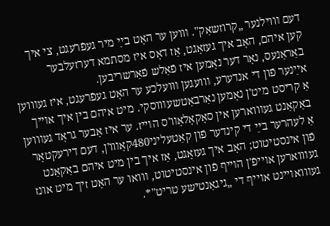דעם װוילנער „קרוזשאַק". װוען ער האָט בײַ מיר געפֿרעגט, צי איך קען איהם, האָב איך געזאָגט, אַז דאָס איז מסתמא דערזעלבער באַראַנעס, נאָר דער נאָמען איז פֿאַלש פֿאַרשריבען.
אײַנער פֿון די אנדערע, װועגען װועלכע ער האָט געפֿרעגט, איז געװוען אַ קריסט מיט'ן נאָמען נאַרבאַטשעװוסקי. מיט איהם בין איך אױיך באַקאַנט געװוארען אין סאָקאָלאָװ'ס הױיז. ער איז אָבער גראָד געװוען אַ לעהרער בײַ די קינדער פֿון קאַטעליני480קאָװו'ן, דעם דירעקטאָר פֿון אינסטיטוט; האָב איך געזאָגט, אַז איך בין מיט איהם באַקאַנט געװוארען אױיפֿ'ן הױיף פֿון אינסטיטוט, װואו ער האָט זיך מיט אונז געװואױינט אױיף די „גיגאַנטישע טריט"*.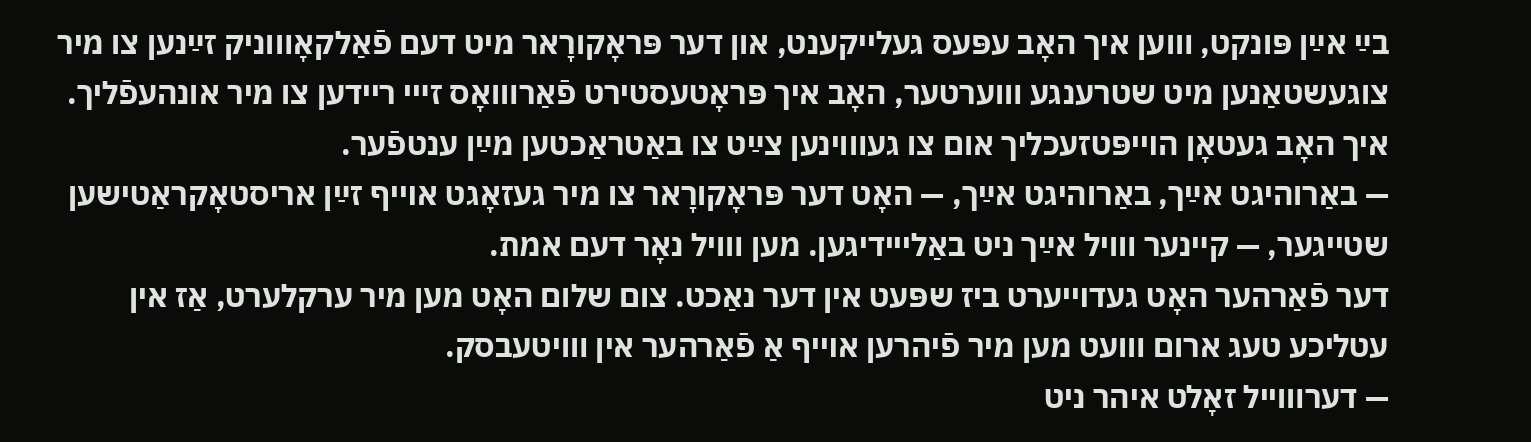בײַ אײַן פּונקט, װוען איך האָב עפּעס געלייקענט, און דער פּראָקורָאר מיט דעם פֿאַלקאָװוניק זײַנען צו מיר צוגעשטאַנען מיט שטרענגע װוערטער, האָב איך פּראָטעסטירט פֿאַרװואָס זײי ריידען צו מיר אונהעפֿליך. איך האָב געטאָן הױיפּטזעכליך אום צו געװוינען צײַט צו באַטראַכטען מײַן ענטפֿער.
— באַרוהיגט אײַך, באַרוהיגט אײַך, — האָט דער פּראָקורָאר צו מיר געזאָגט אױיף זײַן אריסטאָקראַטישען שטייגער, — קײנער װויל אײַך ניט באַלייידיגען. מען װויל נאָר דעם אמת.
דער פֿאַרהער האָט געדױיערט ביז שפּעט אין דער נאַכט. צום שלום האָט מען מיר ערקלערט, אַז אין עטליכע טעג ארום װועט מען מיר פֿיהרען אױיף אַ פֿאַרהער אין װויטעבסק.
— דערװוייל זאָלט איהר ניט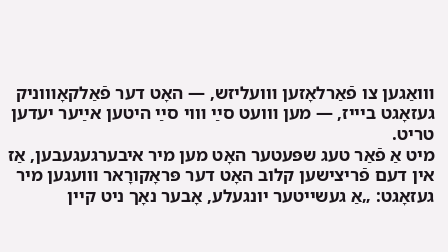װואַגען צו פֿאַרלאָזען װועליזש, — האָט דער פֿאַלקאָװוניק געזאָגט בײיז, — מען װועט סײַ װוי סײַ היטען אײַער יעדען טריט.
מיט אַ פֿאַר טעג שפּעטער האָט מען מיר איבערגעגעבען, אַז אין דעם פֿריצישען קלוב האָט דער פּראָקורָאר װועגען מיר געזאָגט: „אַ געשייטער יונגעלע, אָבער נאָך ניט קײן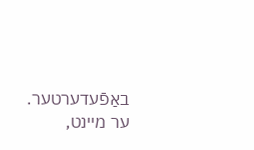באַפֿעדערטער. ער מיינט,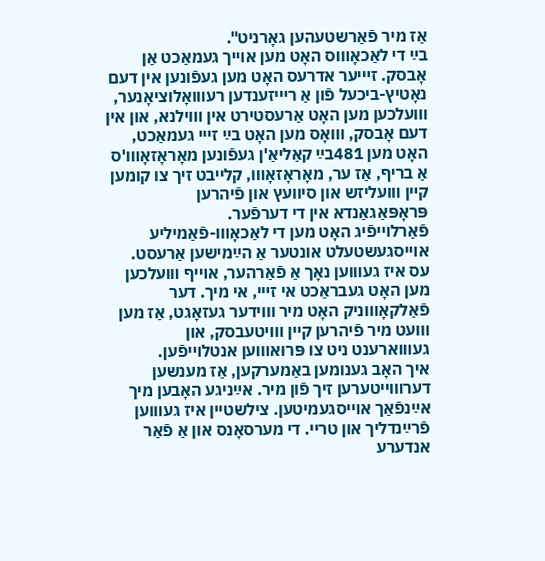אַז מיר פֿאַרשטעהען גאָרניט".
בײַ די לאַכאָװוס האָט מען אױיך געמאַכט אַן אָבסק. זײיער אדרעס האָט מען געפֿונען אין דעם נאָטיץ-ביכעל פֿון אַ רײיזענדען רעװואָלוציאָנער, װועלכען מען האָט אַרעסטירט אין װוילנא, און אין דעם אָבסק, װואָס מען האָט בײַ זײי געמאַכט, האָט מען 481בײַ קאַליאַ'ן געפֿונען מאָראָזאָװו'ס אַ בריף, אַז ער, מאָראָזאָװו, קלייבט זיך צו קומען קײן װועליזש און סיוועץ און פֿיהרען פּראָפּאַגאַנדא אין די דערפֿער.
פֿאַרלױיפֿיג האָט מען די לאַכאָװו-פֿאַמיליע אױיסגעשטעלט אונטער אַ הײַמישען אַרעסט.
עס איז געװוען נאָך אַ פֿאַרהער, אױיף װועלכען מען האָט געבראַכט אי זײי, אי מיך. דער פֿאַלקאָװוניק האָט מיר װוידער געזאָגט, אַז מען װועט מיר פֿיהרען קײן װויטעבסק, און געװוארענט ניט צו פּרואװוען אנטלױיפֿען.
איך האָב גענומען באַמערקען, אַז מענשען דערװוייטערען זיך פֿון מיר. אײַניגע האָבען מיך אײַנפֿאַך אױיסגעמיטען. צילשטיין איז געװוען פֿרײַנדליך און טריי. די מערסאָנס און אַ פֿאַר אנדערע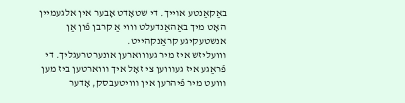באַקאַנטע אױיך. די שטאָדט אָבער אין אלגעמיין האָט מיך באַהאַנדעלט װוי אַ קרבן פֿון אַן אנשטעקיגע קראַנקהייט.
װועליזש איז מיר געװוארען אונערטרעגליך. די פֿראַגע איז געװוען צי זאָל איך װוארטען ביז מען װועט מיר פֿיהרען אין װויטעבסק, אָדער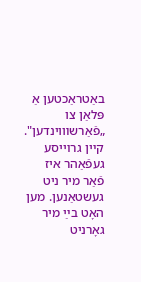באַטראַכטען אַ פּלאַן צו „פֿאַרשװוינדען".
קײן גרױיסע געפֿאַהר איז פֿאַר מיר ניט געשטאַנען. מען האָט בײַ מיר גאָרניט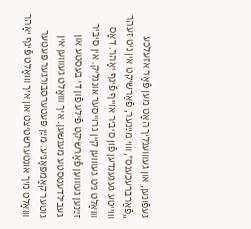געפֿונען, און געװוענליך האָט מען פֿאַר אזעלכע „פֿאַרברעכענס", װוי מײַנער, פֿאַרשיקט אין ניט זעהר װוייטע געגענדען פֿון סיביר אױיף פֿינף יאָהר. דאָס װואָלט ניט געװוען קײן גרױיסער אונגליק. אין סיביר זײַנען געװוען פֿאַרשיקט פֿילע פֿון די בעסטע און געבילדעטסטע מענשען. איך װואָלט געװוען אין גוטער קאָמפּאַניע. מײַן פּעטערסבורגער פּעטער װואָלט מיך אונטערשטיצט און איך װואָלט פֿינף יאָהר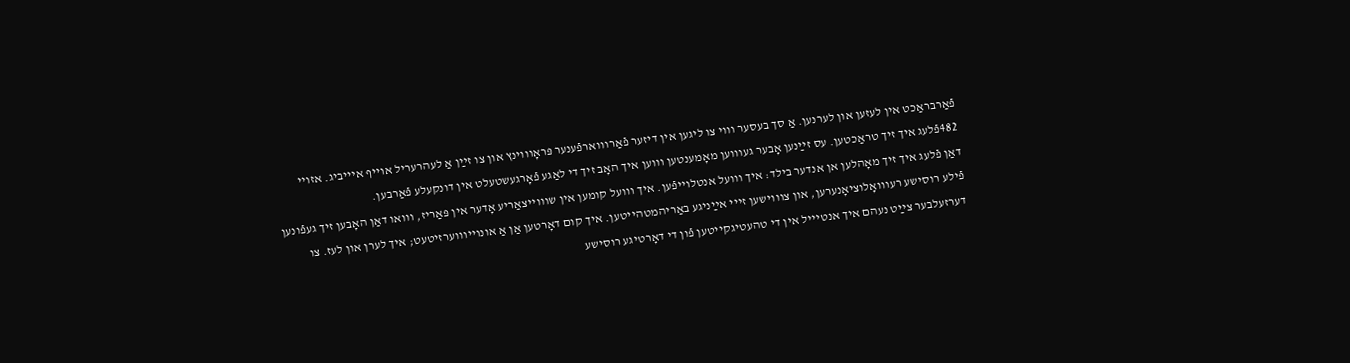פֿאַרבראַכט אין לעזען און לערנען. אַ סך בעסער װוי צו ליגען אין דיזער פֿאַרװוארפֿענער פּראָװוינץ און צו זײַן אַ לעהרעריל אױיף אײיביג. אזױי 482פֿלעג איך זיך טראַכטען. עס זײַנען אָבער געװוען מאָמענטען װוען איך האָב זיך די לאַגע פֿאָרגעשטעלט אין דונקעלע פֿאַרבען.
דאַן פֿלעג איך זיך מאָהלען אן אנדער בילד: איך װועל אנטלױיפֿען. איך װועל קומען אין שװוייצאַריע אָדער אין פּאַריז, װואו דאַן האָבען זיך געפֿונען פֿילע רוסישע רעװואָלוציאָנערען, און צװוישען זײי אײַניגע באַריהמטהייטען. איך קום דאָרטען אַן אַ אונױיװוערזיטעט; איך לערן און לעז. צו דערזעלבער צײַט נעהם איך אנטײיל אין די טהעטיגקייטען פֿון די דאָרטיגע רוסישע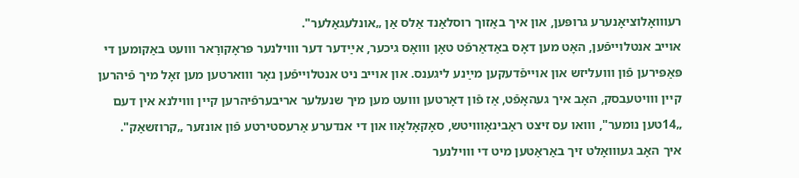רעװואָלוציאָנערע גרופּען, און איך באַזוך רוסלאַנד אַלס אַן „אונלעגאַלער".
אױיב אנטלױיפֿען, האָט מען דאָס באַדאַרפֿט טאָן װואָס גיכער, אײַדער דער װוילנער פּראָקורָאר װועט באַקומען די פּאַפּירען פֿון װועליזש און אױיפֿדעקען מײַנע ליגענס. און אױיב ניט אנטלױיפֿען נאָר װוארטען מען זאָל מיך פֿיהרען קײן װויטעבסק, האָב איך געהאָפֿט, אַז פֿון דאָרטען װועט מען מיך שנעלער אריבערפֿיהרען קײן װוילנא אין דעם „14טען נומער", װואו עס זיצט ראַבינאָװויטש, סאָקאָלאָװ און די אנדערע אַרעסטירטע פֿון אונזער „קרוזשאַק".
איך האָב געװואָלט זיך באַראַטען מיט די װוילנער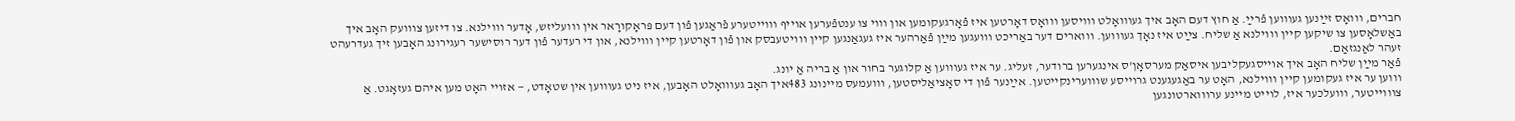חברים, װואָס זײַנען געװוען פֿרײַ. אַ חוץ דעם האָב איך געװואָלט װויסען װואָס דאָרטען איז פֿאָרגעקומען און װוי צו ענטפֿערען אױיף װוייטערע פֿראַגען פֿון דעם פּראָקורָאר אין װועליזש, אָדער װוילנא. צו דיזען צװועק האָב איך באַשלאָסען צו שיקען קײן װוילנא אַ שליח. צײַט איז נאָך געװוען. װוארים דער באַריכט װועגען מײַן פֿאַרהער איז געגאַנגען קײן װויטעבסק און פֿון דאָרטען קײן װוילנא, און די רעדער פֿון דער רוסישער רעגירונג האָבען זיך געדרעהט זעהר לאַנגזאַם.
פֿאַר מײַן שליח האָב איך אױיסגעקליבען איסאַק מערסאָן'ס אינגערען ברודער, זעליג. ער איז געװוען אַ קלוגער בחור און אַ בריה אַ יונג.
װוען ער איז געקומען קײן װוילנא, האָט ער באַגעגענט גרױיסע שװוערינקייטען. אײַנער פֿון די סאָציאַליסטען, װועמעס מיינונג 483איך האָב געװואָלט האָבען, איז ניט געװוען אין שטאָדט, — אזױי האָט מען איהם געזאָגט. אַ צװוייטער, װועלכער איז, לױיט מיינע ערװוארטונגען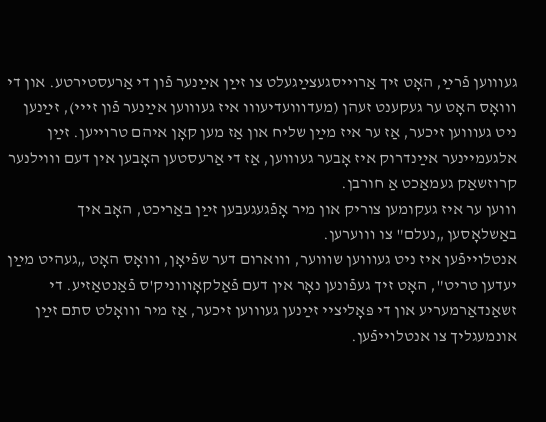געװוען פֿרײַ, האָט זיך אַרױיסגעצײַגעלט צו זײַן אײַנער פֿון די אַרעסטירטע. און די װואָס האָט ער געקענט זעהן (מעדװועדיעװו איז געװוען אײַנער פֿון זײי), זײַנען ניט געװוען זיכער, אַז ער איז מײַן שליח און אַז מען קאָן איהם טרױיען. זײַן אלגעמיינער אײַנדרוק איז אָבער געװוען, אַז די אַרעסטען האָבען אין דעם װוילנער קרוזשאַק געמאַכט אַ חורבן.
װוען ער איז געקומען צוריק און מיר אָפֿגעגעבען זײַן באַריכט, האָב איך באַשלאָסען „נעלם" צו װוערען.
אנטלױיפֿען איז ניט געװוען שװוער, װוארום דער שפֿיאָן, װואָס האָט „געהיט מײַן יעדען טריט", האָט זיך געפֿונען נאָר אין דעם פֿאַלקאָװוניק'ס פֿאַנטאַזיע. די זשאַנדאַרמעריע און די פּאָליציי זײַנען געװוען זיכער, אַז מיר װואָלט סתם זײַן אונמעגליך צו אנטלױיפֿען.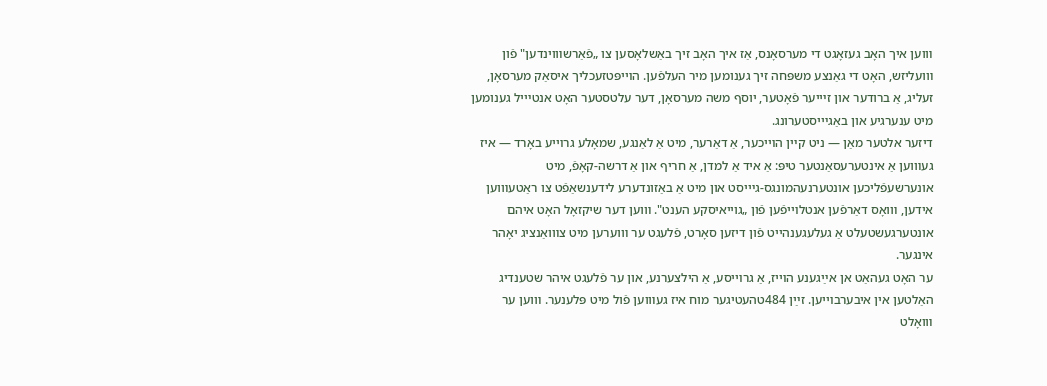װוען איך האָב געזאָגט די מערסאָנס, אַז איך האָב זיך באַשלאָסען צו „פֿאַרשװוינדען" פֿון װועליזש, האָט די גאַנצע משפּחה זיך גענומען מיר העלפֿען. הױיפּטזעכליך איסאַק מערסאָן, זעליג, אַ ברודער און זײיער פֿאָטער, יוסף משה מערסאָן, דער עלטסטער האָט אנטײיל גענומען מיט ענערגיע און באַגײיסטערונג.
דיזער אלטער מאַן — ניט קײן הױיכער, אַ דאַרער, מיט אַ לאַנגע, שמאָלע גרױיע באָרד — איז געװוען אַ אינטערעסאַנטער טיפּ: אַ איד אַ למדן, אַ חריף און אַ דרשה-קאָפֿ, מיט אונערשעפֿליכען אונטערנעהמונגס-גײיסט און מיט אַ באַזונדערע לידענשאַפֿט צו ראַטעװוען אידען, װואָס דאַרפֿען אנטלױיפֿען פֿון „גוייאיסקע הענט". װוען דער שיקזאָל האָט איהם אונטערגעשטעלט אַ געלעגענהייט פֿון דיזען סאָרט, פֿלעגט ער װוערען מיט צװואַנציג יאָהר אינגער.
ער האָט געהאַט אן אײַגענע הױיז, אַ גרױיסע, אַ הילצערנע, און ער פֿלעגט איהר שטענדיג האַלטען אין איבערבױיען. זײַן 484טהעטיגער מוח איז געװוען פֿול מיט פּלענער. װוען ער װואָלט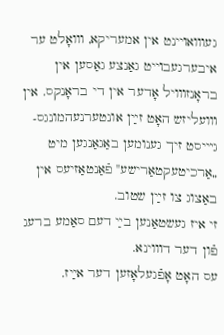געװואױינט אין אמעריקא, װואָלט ער איבערגעבױיט גאַנצע גאַסען אין בראָנזװויל אָדער אין די בראָנקס. אין װועליזש האָט זײַן אונטערנעהמונגס-גײיסט זיך גענומען באַגאַנגען מיט „אַרכיטעקטאַרישע" פֿאַנטאַזיעס אין באַצוג צו זײַן שטוב.
זי איז געשטאַנען בײַ דעם סאַמע ברעג פֿון דער דװוינא.
עס האָט אָפֿגעלאָזען דער אײַז.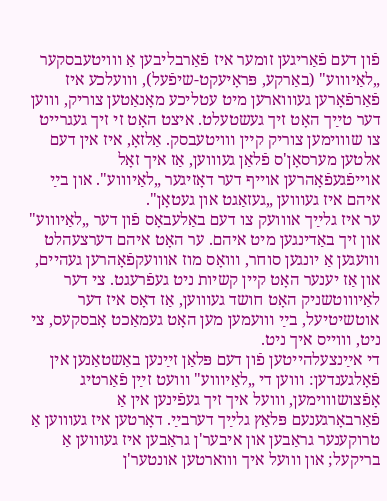פֿון דעם פֿאַריגען זומער איז פֿאַרבליבען אַ װויטעבסקער „לאַיװוע" (באַרקע, פּראָיעקט-שיפֿעל), װועלכע איז פֿאַרפֿאָרען געװוארען מיט עטליכע מאָנאַטען צוריק, װוען דער טײַך האָט זיך געשטעלט. איצט האָט זי זיך געגרייט צו שװוימען צוריק קײן װויטעבסק. אַלזאָ, איז אין דעם אלטען מערסאָן'ס פֿלאַן געװוען, אַז איך זאָל אױיפֿגעפֿאָהרען אױיף דער דאָזיגער „לאַיװוע". און בײַ איהם איז געװוען „געזאַגט און געטאָן".
ער איז גלײַך אװועק צו דעם באַלעבאָס פֿון דער „לאַיװוע" און זיך באַדינגען מיט איהם. ער האָט איהם דערצעהלט װועגען אַ יונגען סוחר, װואָס מוז אװועקפֿאָהרען געהיים, און אַז יענער האָט קײן קשיות ניט געפֿרעגט. צי דער לאַיװוטשניק האָט חושד געװוען, אַז דאָס איז דער אוטשיטיעל, בײַ װועמען מען האָט געמאַכט אָבסקעס, צי ניט, װוייס איך ניט.
די אײַנצעלהייטען פֿון דעם פּלאַן זײַנען באַשטאַנען אין פֿאָלגענדען: װוען די „לאַיװוע" װועט זײַן פֿאַרטיג אָפֿצושװוימען, װועל איך זיך געפֿינען אין אַ פֿאַרבאָרגענעם פּלאַץ גלײַך דערבײַ. דאָרטען איז געװוען אַ טרוקענער גראַבען און איבער'ן גראַבען איז געװוען אַ בריקעל; און װועל איך װוארטען אונטער'ן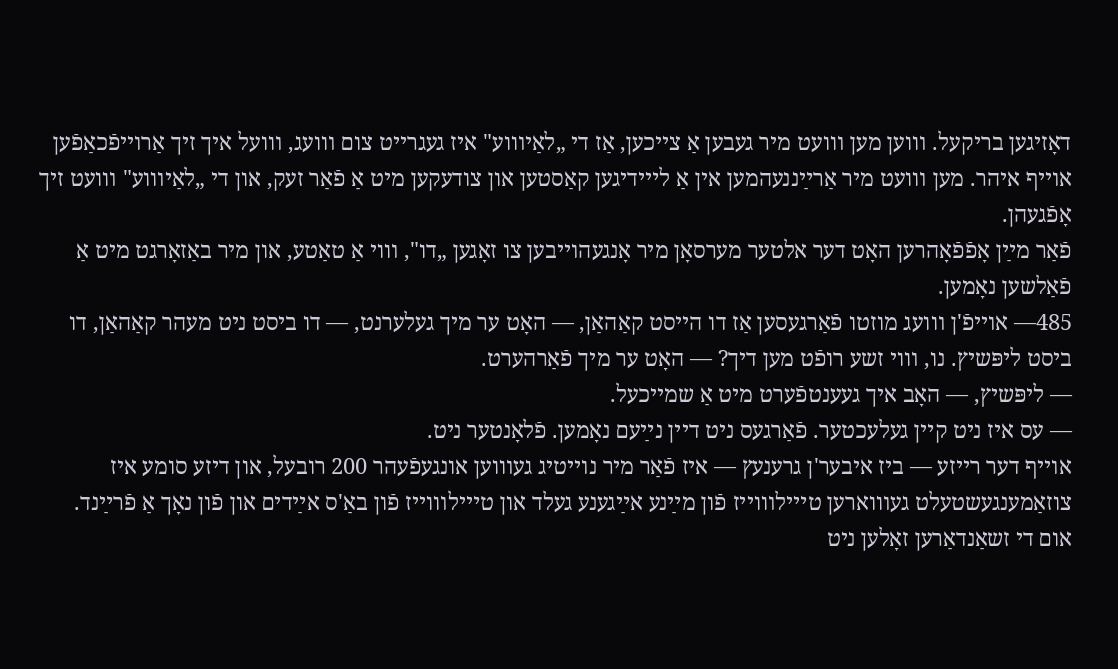דאָזיגען בריקעל. װוען מען װועט מיר געבען אַ צייכען, אַז די „לאַיװוע" איז געגרייט צום װועג, װועל איך זיך אַרױיפֿכאַפֿען אױיף איהר. מען װועט מיר אַרײַננעהמען אין אַ לײידיגען קאַסטען און צודעקען מיט אַ פֿאַר זעק, און די „לאַיװוע" װועט זיך אָפֿגעהן.
פֿאַר מײַן אָפֿפֿאָהרען האָט דער אלטער מערסאָן מיר אָנגעהױיבען צו זאָגען „דו", װוי אַ טאַטע, און מיר באַזאָרגט מיט אַ פֿאַלשען נאָמען.
485— אױיפֿ'ן װועג מוזטו פֿאַרגעסען אַז דו הייסט קאַהאַן, — האָט ער מיך געלערנט, — דו ביסט ניט מעהר קאַהאַן, דו ביסט ליפּשיץ. נו, װוי זשע רופֿט מען דיך? — האָט ער מיך פֿאַרהערט.
— ליפּשיץ, — האָב איך געענטפֿערט מיט אַ שמייכעל.
— עס איז ניט קײן געלעכטער. פֿאַרגעס ניט דיין נײַעם נאָמען. פֿלאָנטער ניט.
אױיף דער רייזע — ביז איבער'ן גרענעץ — איז פֿאַר מיר נױיטיג געװוען אונגעפֿעהר 200 רובעל, און דיזע סומע איז צוזאַמענגעשטעלט געװוארען טײילװוייז פֿון מײַנע אײַגענע געלד און טײילװוייז פֿון באַ'ס אײַדים און פֿון נאָך אַ פֿרײַנד.
אום די זשאַנדאַרען זאָלען ניט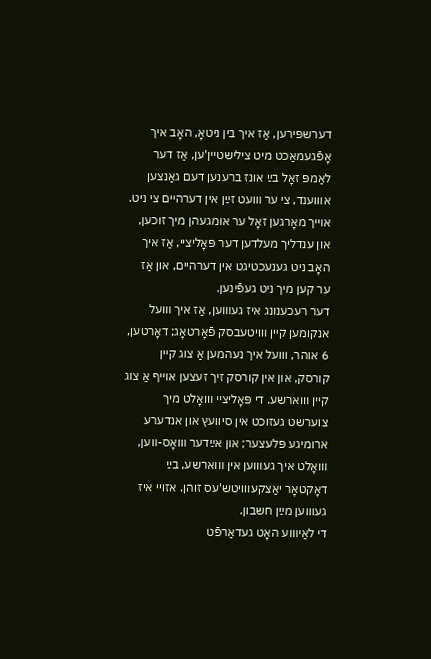דערשפּירען, אַז איך בין ניטאָ, האָב איך אָפֿגעמאַכט מיט צילישטיין'ען, אַז דער לאַמפּ זאָל בײַ אונז ברענען דעם גאַנצען אװוענד, צי ער װועט זײַן אין דערהיים צי ניט. אױיך מאָרגען זאָל ער אומגעהן מיך זוכען, און ענדליך מעלדען דער פּאָליציי, אַז איך האָב ניט גענעכטיגט אין דערהיים, און אַז ער קען מיך ניט געפֿינען.
דער רעכענונג איז געװוען, אַז איך װועל אנקומען קײן װויטעבסק פֿאָרטאָג; דאָרטען, 6 אוהר, װועל איך נעהמען אַ צוג קײן קורסק, און אין קורסק זיך זעצען אױיף אַ צוג קײן װוארשע. די פּאָליציי װואָלט מיך צוערשט געזוכט אין סיוועץ און אנדערע ארומיגע פּלעצער; און אײַדער װואָס-װען, װואָלט איך געװוען אין װוארשע, בײַ דאָקטאָר יאַצקעװויטש'עס זוהן. אזױי איז געװוען מײַן חשבון.
די לאַיװוע האָט געדאַרפֿט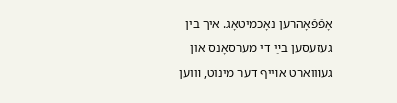אָפֿפֿאָהרען נאָכמיטאָג. איך בין געזעסען בײַ די מערסאָנס און געװוארט אױיף דער מינוט, װוען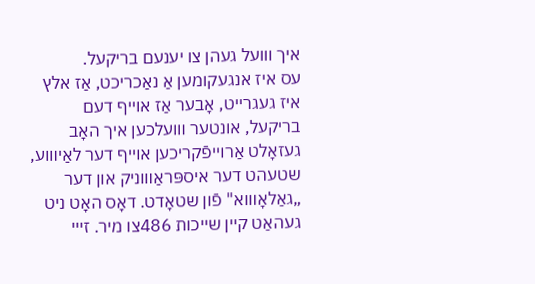איך װועל געהן צו יענעם בריקעל.
עס איז אנגעקומען אַ נאַכריכט, אַז אלץ איז געגרייט, אָבער אַז אױיף דעם בריקעל, אונטער װועלכען איך האָב געזאָלט אַרױיפֿקריכען אױיף דער לאַיװוע, שטעהט דער איספּראַװוניק און דער „גאַלאָװוא" פֿון שטאָדט. דאָס האָט ניט געהאַט קײן שייכות 486צו מיר. זײי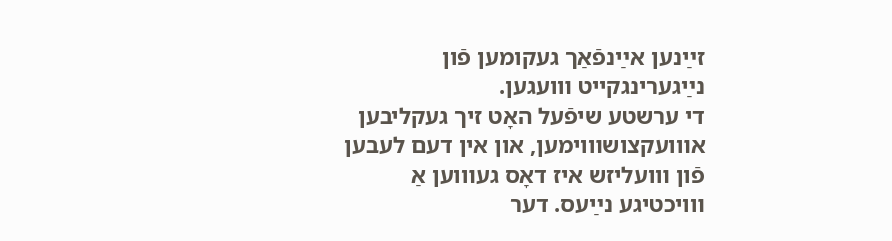זײַנען אײַנפֿאַך געקומען פֿון נײַגערינגקייט װועגען.
די ערשטע שיפֿעל האָט זיך געקליבען אװועקצושװוימען, און אין דעם לעבען פֿון װועליזש איז דאָס געװוען אַ װויכטיגע נײַעס. דער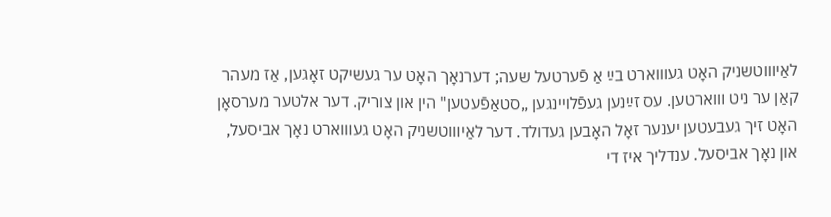לאַיװוטשניק האָט געװוארט בײַ אַ פֿערטעל שעה; דערנאָך האָט ער געשיקט זאָגען, אַז מעהר קאַן ער ניט װוארטען. עס זײַנען געפֿלױינגען „סטאַפֿעטען" הין און צוריק. דער אלטער מערסאָן האָט זיך געבעטען יענער זאָל האָבען געדולד. דער לאַיװוטשניק האָט געװוארט נאָך אביסעל, און נאָך אביסעל. ענדליך איז די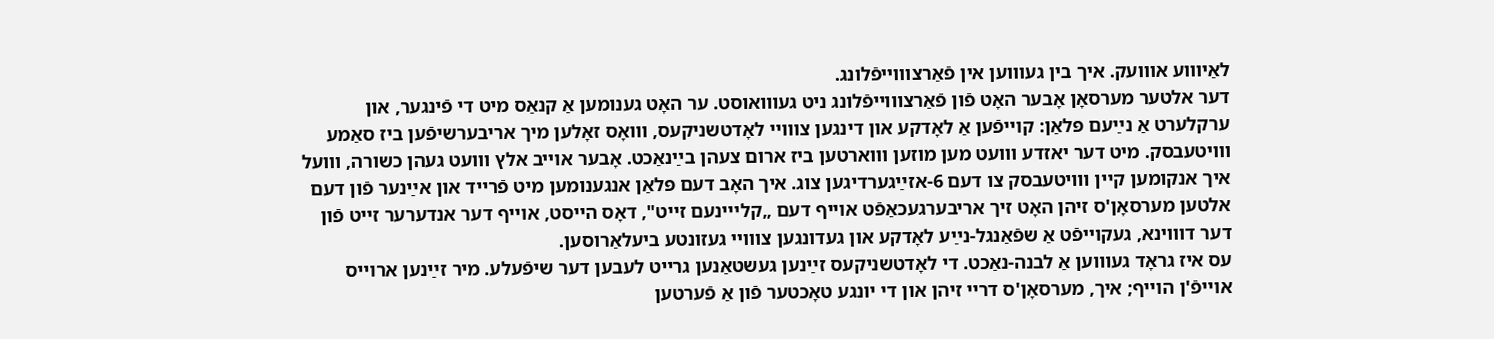לאַיװוע אװועק. איך בין געװוען אין פֿאַרצװוייפֿלונג.
דער אלטער מערסאָן אָבער האָט פֿון פֿאַרצװוייפֿלונג ניט געװואוסט. ער האָט גענומען אַ קנאַס מיט די פֿינגער, און ערקלערט אַ נײַעם פּלאַן: קױיפֿען אַ לאָדקע און דינגען צװויי לאָדטשניקעס, װואָס זאָלען מיך אריבערשיפֿען ביז סאַמע װויטעבסק. מיט דער יאזדע װועט מען מוזען װוארטען ביז ארום צעהן בײַנאַכט. אָבער אױיב אלץ װועט געהן כשורה, װועל איך אנקומען קײן װויטעבסק צו דעם 6-אזײַגערדיגען צוג. איך האָב דעם פּלאַן אנגענומען מיט פֿרייד און אײַנער פֿון דעם אלטען מערסאָן'ס זיהן האָט זיך אריבערגעכאַפֿט אױיף דעם „קלײינעם זייט", דאָס הייסט, אױיף דער אנדערער זייט פֿון דער דװוינא, געקױיפֿט אַ שפֿאַנגל-נײַע לאָדקע און געדונגען צװויי געזונטע ביעלאַרוסען.
עס איז גראָד געװוען אַ לבנה-נאַכט. די לאָדטשניקעס זײַנען געשטאַנען גרייט לעבען דער שיפֿעלע. מיר זײַנען ארױיס אױיפֿ'ן הױיף; איך, מערסאָן'ס דריי זיהן און די יונגע טאָכטער פֿון אַ פֿערטען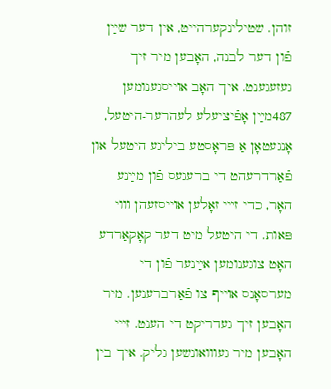זוהן. שטילינקערהייט, אין דער שײַן פֿון דער לבנה, האָבען מיר זיך געזעגענט. איך האָב אױיסגענומען 487מײַן אָפֿיציעלע לעהרער-היטעל, אָנגעטאָן אַ פּראָסטע ביליגע היטעל און פֿאַרדרעהט די ברעגעס פֿון מײַנע האָר, כדי זײי זאָלען אױיסזעהן װוי פּאות. די היטעל מיט דער קאָקאַרדע האָט צוגענומען אײַנער פֿון די מערסאָנס אױיף צו פֿאַרברענען. מיר האָבען זיך געדריקט די הענט. זײי האָבען מיר געװואונשען גליק. איך בין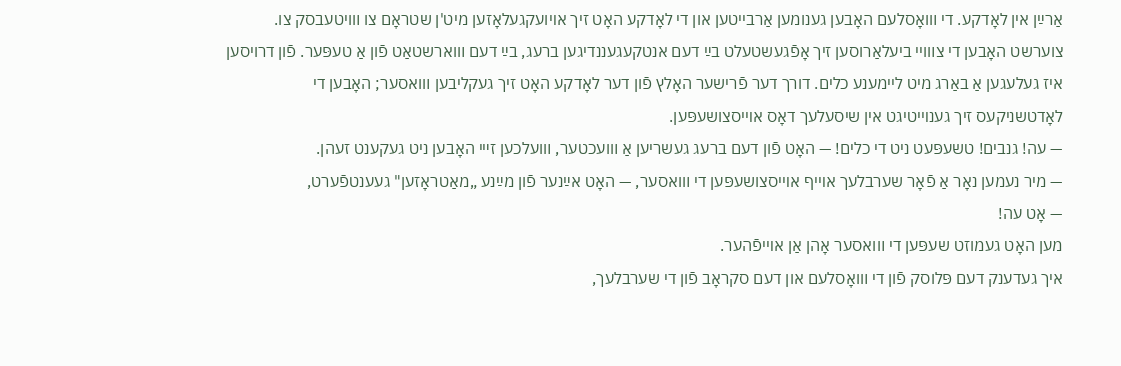אַרײַן אין לאָדקע. די װואָסלעם האָבען גענומען אַרבייטען און די לאָדקע האָט זיך אױועקגעלאָזען מיט'ן שטראָם צו װויטעבסק צו.
צוערשט האָבען די צװויי ביעלאַרוסען זיך אָפֿגעשטעלט בײַ דעם אנטקעגעננדיגען ברעג, בײַ דעם װוארשטאַט פֿון אַ טעפּער. פֿון דרויסען איז געלעגען אַ באַרג מיט ליימענע כלים. דורך דער פֿרישער האָלץ פֿון דער לאָדקע האָט זיך געקליבען װואסער; האָבען די לאָדטשניקעס זיך גענױיטיגט אין שיסעלעך דאָס אױיסצושעפּען.
— עה! גנבים! טשעפּעט ניט די כלים! — האָט פֿון דעם ברעג געשריען אַ װועכטער, װועלכען זײי האָבען ניט געקענט זעהן.
— מיר נעמען נאָר אַ פֿאָר שערבלעך אױיף אױיסצושעפּען די װואסער, — האָט אײַנער פֿון מײַנע „מאַטראָזען" געענטפֿערט,
— אָט עה!
מען האָט געמוזט שעפּען די װואסער אָהן אַן אױיפֿהער.
איך געדענק דעם פּלוסק פֿון די װואָסלעם און דעם סקראָב פֿון די שערבלעך,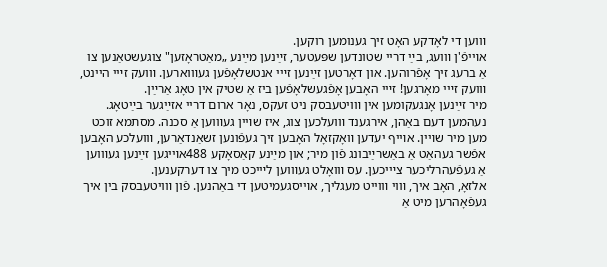װוען די לאָדקע האָט זיך גענומען רוקען.
אױיפֿ'ן װועג, בײַ דריי שטונדען שפּעטער, זײַנען מײַנע „מאַטראָזען" צוגעשטאַנען צו אַ ברעג זיך אָפֿרוהען. און דאָרטען זײַנען זײי אנטשלאָפֿען געװוארען. װועק זײי היינט, װועק זײי מאָרגען! זײי האָבען אָפֿגעשלאָפֿען ביז אַ שטיק אין טאָג אַרײַן.
מיר זײַנען אָנגעקומען אין װויטעבסק ניט זעקס, נאָר ארום דריי אזײַגער בײַטאָג. נעהמען דעם באַהן, אירגענד װועלכען צוג, איז שױין געװוען אַ סכנה. מסתמא זוכט מען מיר שױין. אױיף יעדען װאָקזאָל האָבען זיך געפֿונען זשאַנדאַרען, װועלכע האָבען אפֿשר געהאַט אַ באַשרײַבונג פֿון מיר; און מײַנע קאַסאָקע 488אױיגען זײַנען געװוען אַ געפֿעהרליכער צײיכען. עס װואָלט געװוען לײיכט מיך צו דערקענען.
אלזאָ, האָב איך, װוי װוייט מעגליך, אױיסגעמיטען די באַהנען. פֿון װויטעבסק בין איך געפֿאָהרען מיט אַ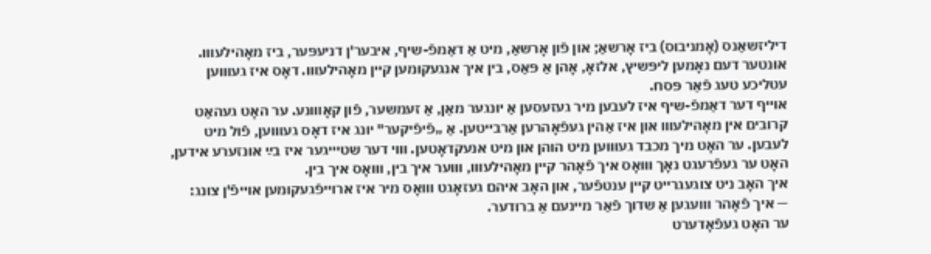דיליזשאַנס (אָמניבוס) ביז אָרשאַ; און פֿון אָרשאַ, מיט אַ דאַמפֿ-שיף, איבער'ן דניעפּער, ביז מאָהילעװו.
אונטער דעם נאָמען ליפּשיץ, אלזאָ, אָהן אַ פּאַס, בין איך אנגעקומען קײן מאָהילעװו. דאָס איז געװוען עטליכע טעג פֿאַר פּסח.
אױיף דער דאַמפֿ-שיף איז לעבען מיר געזעסען אַ יונגער מאַן, אַ זעמשער, פֿון קאָװונע. ער האָט געהאַט קרובים אין מאָהילעװו און איז אַהין געפֿאָהרען אַרבייטען. אַ „פֿיפֿיקער" יונג איז דאָס געװוען, פֿול מיט לעבען. ער האָט מיך מכבד געװוען מיט הוהן און מיט אנעקדאָטען. װוי דער שטײיגער איז בײַ אונזערע אידען, האָט ער געפֿרעגט נאָך װואָס איך פֿאָהר קײן מאָהילעװו, װוער איך בין, װואָס איך בין.
איך האָב ניט צוגעגרייט קײן ענטפֿער, און האָב איהם געזאָגט װואָס מיר איז ארױיפֿגעקומען אױיפֿ'ן צונג:
— איך פֿאָהר װועגען אַ שדוך פֿאַר מיינעם אַ ברודער.
ער האָט געפֿאָדערט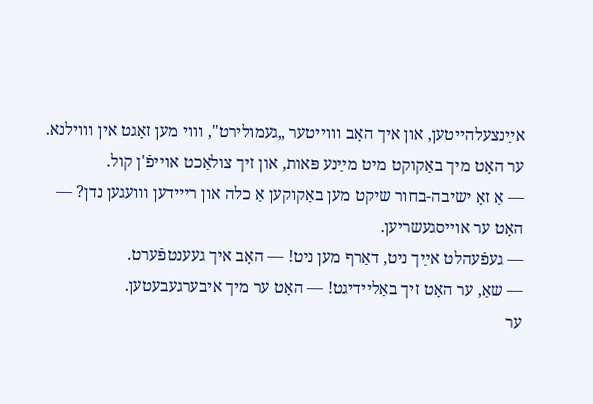אײַנצעלהייטען, און איך האָב װוייטער „געמולירט", װוי מען זאָגט אין װוילנא.
ער האָט מיך באַקוקט מיט מײַנע פּאות, און זיך צולאַכט אױיפֿ'ן קול.
— אַ זאָ ישיבה-בחור שיקט מען באַקוקען אַ כלה און רײידען װועגען נדן? — האָט ער אױיסגעשריען.
— געפֿעהלט אײַך ניט, דאַרף מען ניט! — האָב איך געענטפֿערט.
— שאַ, ער האָט זיך באַליידיגט! — האָט ער מיך איבערגעבעטען.
ער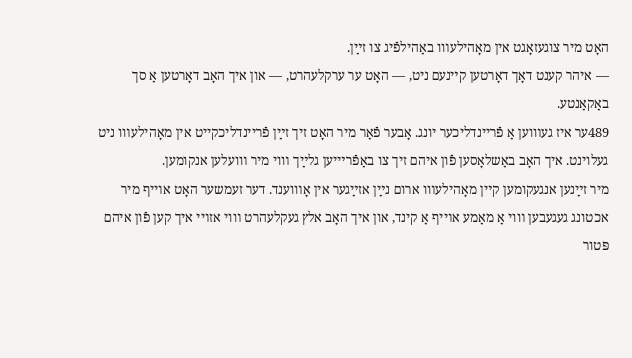האָט מיר צוגעזאָגט אין מאָהילעװו באַהילפֿיג צו זײַן.
— איהר קענט דאָך דאָרטען קײנעם ניט, — האָט ער ערקלעהרט, — און איך האָב דאָרטען אַ סך באַקאַנטע.
489ער איז געװוען אַ פֿריינדליכער יונג. אָבער פֿאַר מיר האָט זיך זײַן פֿריינדליכקייט אין מאָהילעװו ניט געלוינט. איך האָב באַשלאָסען פֿון איהם זיך צו באַפֿרײיען גלײַך װוי מיר װועלען אנקומען.
מיר זײַנען אנגעקומען קײן מאָהילעװו ארום נײַן אזײַגער אין אָװוענד. דער זעמשער האָט אױיף מיר אכטונג געגעבען װוי אַ מאַמע אױיף אַ קינד, און איך האָב אלץ געקלעהרט װוי אזױי איך קען פֿון איהם פּטור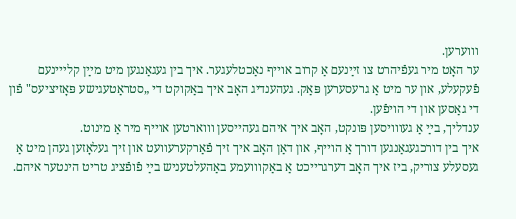װוערען.
ער האָט מיר געפֿיהרט צו זײַנעם אַ קרוב אױיף נאַכטלעגער. איך בין געגאַנגען מיט מײַן קלײינעם פֿעקעלע, און ער מיט אַ גרעסערען פּאַק. געהענדיג האָב איך באַקוקט די „סטראַטעגישע פּאָזיציעס" פֿון די גאַסען און די הויפֿען.
ענדליך, בײַ אַ געװויסען פּונקט, האָב איך איהם געהייסען װוארטען אױיף מיר אַ מינוט.
איך בין דורכגעגאַנגען דורך אַ הױיף, און דאַן האָב איך זיך פֿאַרקערעװעט און זיך געלאָזען געהן מיט אַ געסעלע צוריק, ביז איך האָב דערגרייכט אַ באַקװועמע באַהעלטעניש בײַ פֿופֿציג טריט הינטער איהם.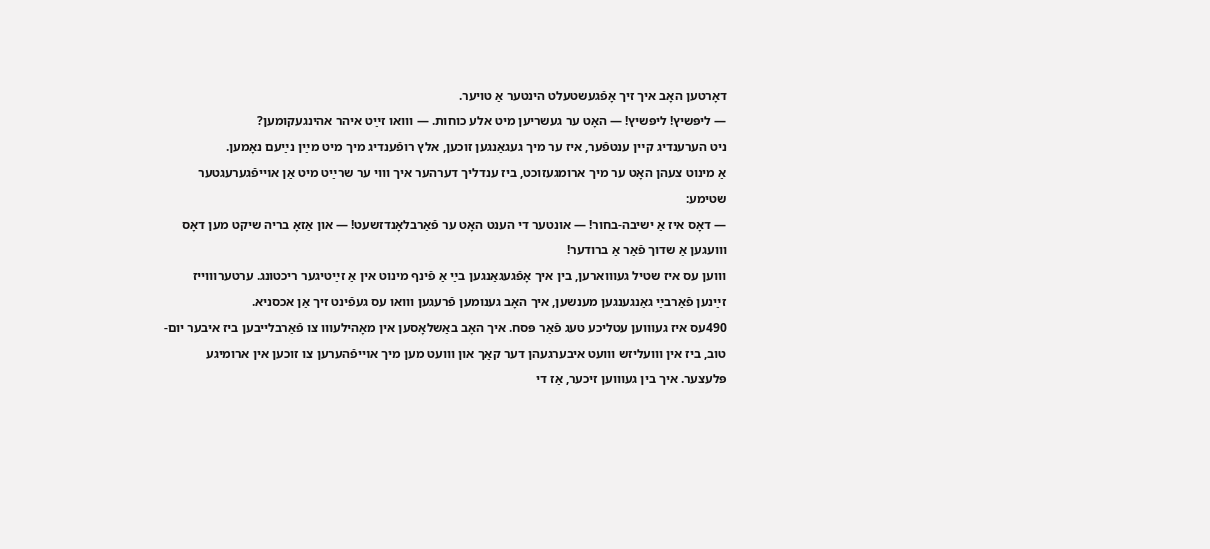דאָרטען האָב איך זיך אָפֿגעשטעלט הינטער אַ טויער.
— ליפּשיץ! ליפּשיץ! — האָט ער געשריען מיט אלע כוחות. — װואו זײַט איהר אהינגעקומען?
ניט הערענדיג קײן ענטפֿער, איז ער מיך געגאַנגען זוכען, אלץ רופֿענדיג מיך מיט מײַן נײַעם נאָמען.
אַ מינוט צעהן האָט ער מיך ארומגעזוכט, ביז ענדליך דערהער איך װוי ער שרײַט מיט אַן אױיפֿגערעגטער שטימע:
— דאָס איז אַ ישיבה-בחור! — אונטער די הענט האָט ער פֿאַרבלאָנדזשעט! — און אַזאָ בריה שיקט מען דאָס װועגען אַ שדוך פֿאַר אַ ברודער!
װוען עס איז שטיל געװוארען, בין איך אָפֿגעגאַנגען בײַ אַ פֿינף מינוט אין אַ זײַטיגער ריכטונג. ערטערװוייז זײַנען פֿאַרבײַ גאַנגענגען מענשען, איך האָב גענומען פֿרעגען װואו עס געפֿינט זיך אַן אכסניא.
490עס איז געװוען עטליכע טעג פֿאַר פּסח. איך האָב באַשלאָסען אין מאָהילעװו צו פֿאַרבלייבען ביז איבער יום-טוב, ביז אין װועליזש װועט איבערגעהן דער קאַך און װועט מען מיך אױיפֿהערען צו זוכען אין ארומיגע פּלעצער. איך בין געװוען זיכער, אַז די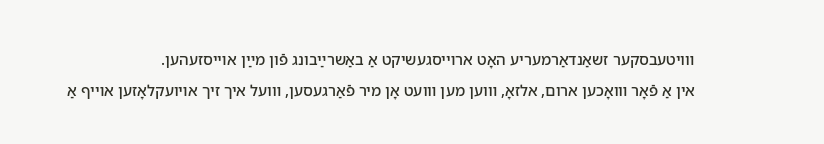װויטעבסקער זשאַנדאַרמעריע האָט ארױיסגעשיקט אַ באַשרײַבונג פֿון מײַן אױיסזעהען.
אין אַ פֿאָר װואָכען ארום, אלזאָ, װוען מען װועט אָן מיר פֿאַרגעסען, װועל איך זיך אױועקלאָזען אױיף אַ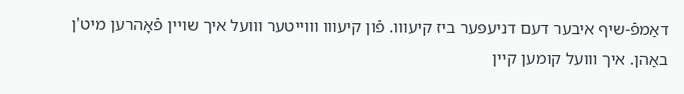דאַמפֿ-שיף איבער דעם דניעפּער ביז קיעװו. פֿון קיעװו װוייטער װועל איך שױין פֿאָהרען מיט'ן באַהן. איך װועל קומען קײן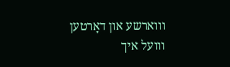װוארשע און דאָרטען װועל איך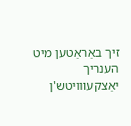זיך באַראַטען מיט הענריך יאַצקעװויטש'ן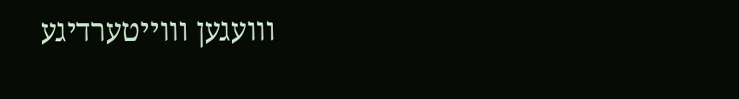װועגען װוייטערדיגע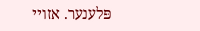פּלענער. אזױי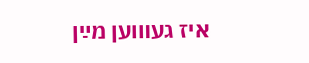איז געװוען מײַן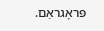פּראָגראַם.